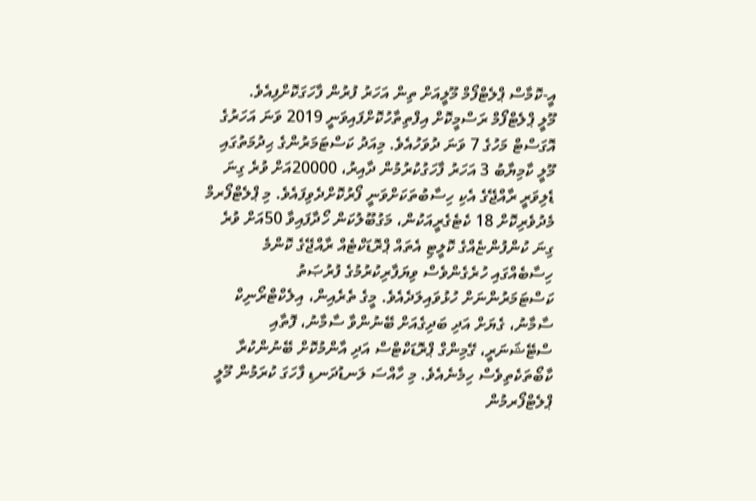އީ-ކޮމާސް ޕްލެޓްފޯމް މޫލީއަށް ތިން އަހަރު ފުރުން ފާހަގަކޮށްފިއެވެ.
މޫލީ ޕްލެޓްފޯމް ރަސްމީކޮށް އިފްތިތާހުކޮށްފައިވަނީ 2019 ވަނަ އަހަރުގެ އޮގަސްޓް މަހުގެ 7 ވަނަ ދުވަހުއެވެ. މިއަދު ކަސްޓަމަރުންގެ ޙިދުމަތުގައި މޫލީ ކާމިޔާބު 3 އަހަރު ފާހަގުކުރުމުން ދާއިރު، 20000އަށް ވުރެ ގިނަ ޑެލިވަރީ ރާއްޖޭގެ އެކި ހިސާބުތަކަށްވަނީ ފޯރުކޮށްދެވިފައެވެ. މި ޕްލެޓްފޯރމް މެދުވެރިކޮށް 18 ކެޓެގެރީއަކުން، މަގުބޫލުކަން ހޯދާފައިވާ 50އަށް ވުރެ ގިނަ ކުންފުންޏެއްގެ ކޮލީޓި އެތައް ޕްރޮޑަކްޓެއް ރާއްޖޭގެ ކޮންމެ ހިސާބެއްގައި ހުރެގެންވެސް ވިޔަފާރިކުރުމުގެ ފުރުޞަތު ކަސްޓަމަރުންނަށް ހުޅުވައިލަދެއެވެ. މީގެ ތެރެއިން، އިލެކްޓްރޯނިކް ސާމާނު، ގެޔަށް އަދި ބަދިގެއަށް ބޭނުންވާ ސާމާނު، ފޮތާއި ސްޓޭޝަނަރީ، ގޭމިންގް ޕްރޮޑަކްޓްސް އަދި އާންމުކޮށް ބޭނުންކުރާ ކާބޯތަކެތިވެސް ހިމެނެއެވެ. މި ހާއްސަ ލަނޑުދަނޑި ފާހަގަ ކުރަމުން މޫލީ ޕްލެޓްފޯރމުން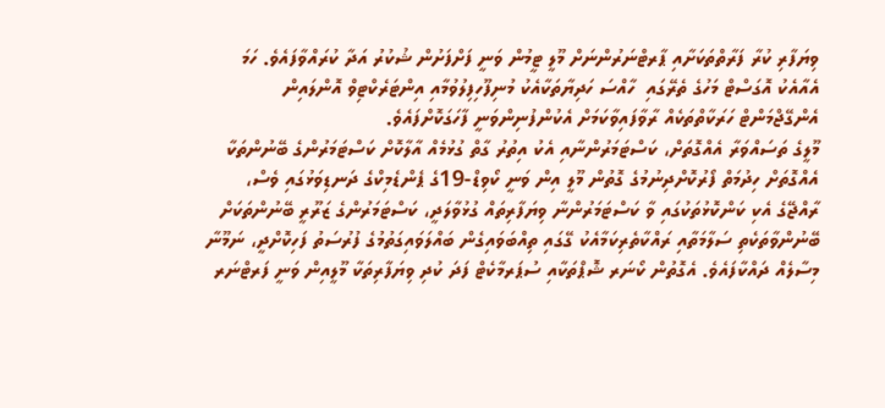ވިޔަފާރި ކުރާ ފަރާތްތަކަށާއި ޕާރޓްނަރުންނަށް މޫލީ ޓީމުން ވަނީ ފަށްފަށުން ޝުކުރު އަދާ ކުރައްވާފައެވެ. ހަމަ އެއާއެކު އޮގަސްޓް މަހުގެ ތެރޭގައި  ހާއްސަ ހަދިޔާތަކާއެކު މުނިފޫހިފިލުވުމާއި އިންޓަރެކްޓިވް އޮންލައިން އެންގޭޖްމަންޓް ހަރަކާތްތަކެއް ރާވާފައިވާކަމަށް އެކުންފުނިންވަނީ ފާހަގަކޮށްފައެވެ.
މޫލީގެ ތަސައްވަރާ އެއްގޮތަށް، ކަސްޓަމަރުންނާއި އެކު އިތުރު ގާތް ގުޅުމެއް އާލާކޮށް ކަސްޓަމަރުންގެ ބޭނުންތަކާ އެއްގޮތަށް ހިދުމަތް ފޯރުކޮށްދިނުމުގެ ގޮތުން މޫލީ އިން ވަނީ ކޯވިޑް-19ގެ ޕެންޑެމިކްގެ ދަނޑިވަޅުގައި ވެސް، ރާއްޖޭގެ އެކި ކަންކޮޅުތަކުގައި ވާ ކަސްޓަމަރުންނާ ވިޔަފާރިތައް ގުޅުވާލަދީ، ކަސްޓަމަރުންގެ ޒަރޫރީ ބޭނުންތަކަށް ބޭނުންވާތަކެތި ސަލާމަތާއި ރައްކާތެރިކަމާއެކު ގޭގައި ތިއްބަވައިގެން ބައްލަވައިގަތުމުގެ ފުރުސަތު ފަހިކޮށްދީ، ނަމޫނާ މިސާލެއް ދައްކާފައެވެ. އެގޮތުން ކޯނަރ ޝޮޕްތަކާއި ސުޕަރމާކެޓް ފަދަ ކުދި ވިޔަފާރިތަކާ މޫލީއިން ވަނީ ފަރޓްނަރ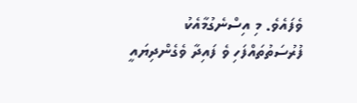ވެފައެވެ. މި އިސްނެގުމާއެކު ފުރުސަތުތައްފަހި ވެ ފައިދާ ވެގެންދިޔައީ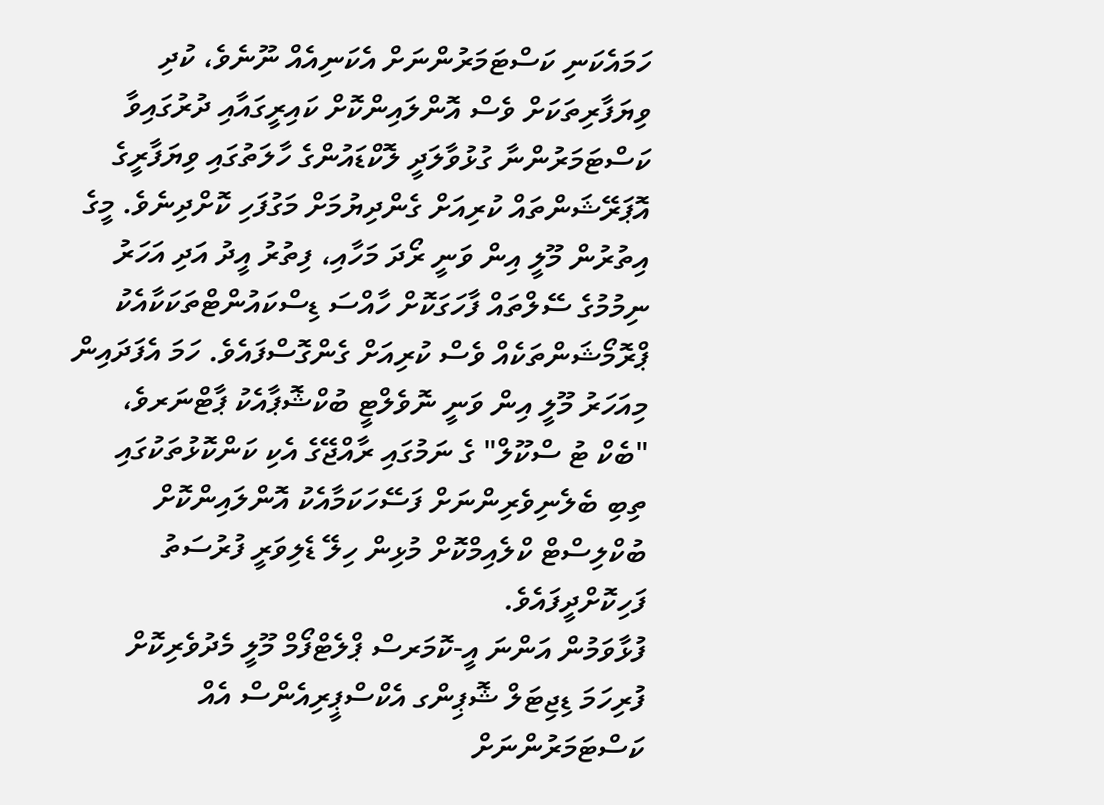ހަމައެކަނި ކަސްޓަމަރުންނަށް އެކަނިއެއް ނޫނެވެ، ކުދި ވިޔަފާރިތަކަށް ވެސް އޮންލައިންކޮށް ކައިރީގައާއި ދުރުގައިވާ ކަސްޓަމަރުންނާ ގުޅުވާލަދީ ލޮކްޑައުންގެ ހާލަތުގައި ވިޔަފާރީގެ އޮޕަރޭޝަންތައް ކުރިއަށް ގެންދިޔުމަށް މަގުފަހި ކޮށްދިނެވެ. މީގެ އިތުރުން މޫލީ އިން ވަނީ ރޯދަ މަހާއި، ފިތުރު އީދު އަދި އަހަރު ނިމުމުގެ ސޭލްތައް ފާހަގަކޮށް ހާއްސަ ޑިސްކައުންޓްތަކަކާއެކު ޕްރޮމޯޝަންތަކެއް ވެސް ކުރިއަށް ގެންގޮސްފައެވެ. ހަމަ އެފަދައިން މިއަހަރު މޫލީ އިން ވަނީ ނޮވެލްޓީ ބުކްޝޮޕާއެކު ޕާޓްނަރވެ، "ބެކް ޓު ސްކޫލް" ގެ ނަމުގައި ރާއްޖޭގެ އެކި ކަންކޮޅުތަކުގައި ތިބި ބެލެނިވެރިންނަށް ފަސޭހަކަމާއެކު އޮންލައިންކޮށް ބުކްލިސްޓް ކްލެއިމްކޮށް މުޅިން ހިލޭ ޑެލިވަރީ ފުރުސަތު ފަހިކޮށްދީފައެވެ.
ފުޅާވަމުން އަންނަ އީ-ކޮމަރސް ޕްލެޓްފޯމް މޫލީ މެދުވެރިކޮށް ފުރިހަމަ ޑިޖިޓަލް ޝޮޕިންގ އެކްސްޕީރިއެންސް އެއް ކަސްޓަމަރުންނަށް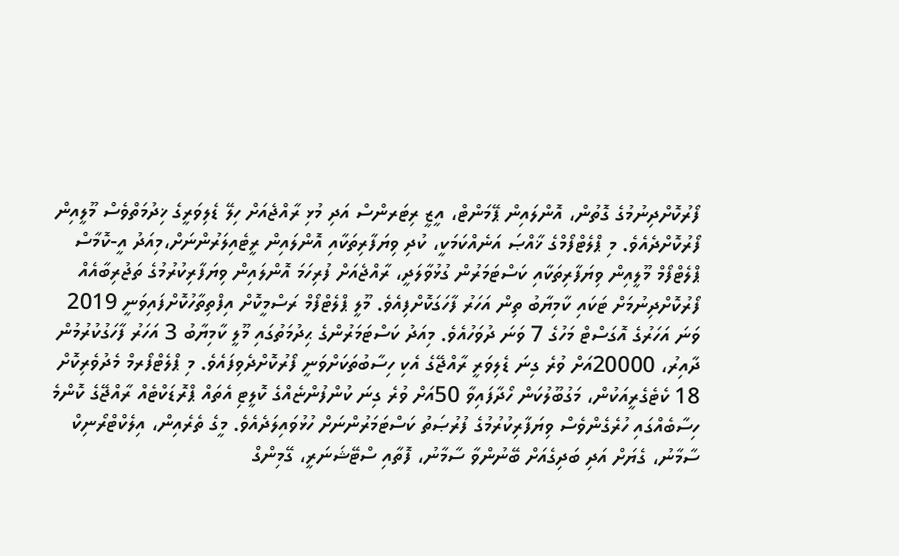ފޯރުކޮށްދިނުމުގެ ގޮތުން، އޮންލައިން ޕޭމަންޓް، އީޒީ ރިޓަރންސް އަދި މުޅި ރާއްޖެއަށް ހިލޭ ޑެލިވަރީގެ ޚިދުމަތްވެސް މޫލީއިން ފޯރުކޮށްދެއެވެ. މި ޕްލެޓްފޯމްގެ ޚާއްޞަ އަނެއްކަމަކީ، ކުދި ވިޔަފާރިތަކާއި އޮންލައިން ރީޓެއިލަރުންނަށް،މިއަދު އީ-ކޮމާސް ޕްލެޓްފޯމް މޫލީއިން ވިޔަފާރިތަކާއި ކަސްޓަމަރުން ގުޅުވާލަދީ، ރާއްޖެއަށް ފުރިހަމަ އޮންލައިން ވިޔަފާރިކުރުމުގެ ތަޖުރިބާއެއް ފޯރުކޮށްދިނުމަށް ޓަކައި ކާމިޔާބު ތިން އަހަރު ފާހަގަކޮށްފިއެވެ. މޫލީ ޕްލެޓްފޯމް ރަސްމީކޮށް އިފްތިތާހުކޮށްފައިވަނީ 2019 ވަނަ އަހަރުގެ އޮގަސްޓް މަހުގެ 7 ވަނަ ދުވަހުއެވެ. މިއަދު ކަސްޓަމަރުންގެ ޙިދުމަތުގައި މޫލީ ކާމިޔާބު 3 އަހަރު ފާހަގުކުރުމުން ދާއިރު، 20000އަށް ވުރެ ގިނަ ޑެލިވަރީ ރާއްޖޭގެ އެކި ހިސާބުތަކަށްވަނީ ފޯރުކޮށްދެވިފައެވެ. މި ޕްލެޓްފޯރމް މެދުވެރިކޮށް 18 ކެޓެގެރީއަކުން، މަގުބޫލުކަން ހޯދާފައިވާ 50އަށް ވުރެ ގިނަ ކުންފުންޏެއްގެ ކޮލީޓި އެތައް ޕްރޮޑަކްޓެއް ރާއްޖޭގެ ކޮންމެ ހިސާބެއްގައި ހުރެގެންވެސް ވިޔަފާރިކުރުމުގެ ފުރުޞަތު ކަސްޓަމަރުންނަށް ހުޅުވައިލަދެއެވެ. މީގެ ތެރެއިން، އިލެކްޓްރޯނިކް ސާމާނު، ގެޔަށް އަދި ބަދިގެއަށް ބޭނުންވާ ސާމާނު، ފޮތާއި ސްޓޭޝަނަރީ، ގޭމިންގް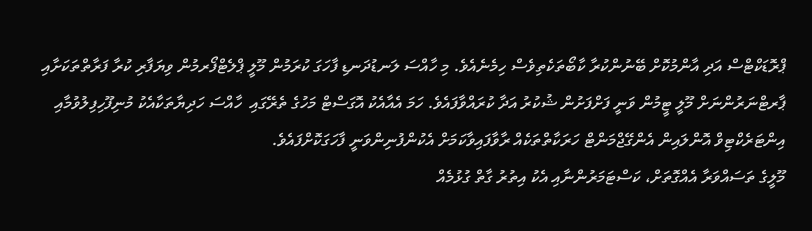ޕްރޮޑަކްޓްސް އަދި އާންމުކޮށް ބޭނުންކުރާ ކާބޯތަކެތިވެސް ހިމެނެއެވެ. މި ހާއްސަ ލަނޑުދަނޑި ފާހަގަ ކުރަމުން މޫލީ ޕްލެޓްފޯރމުން ވިޔަފާރި ކުރާ ފަރާތްތަކަށާއި ޕާރޓްނަރުންނަށް މޫލީ ޓީމުން ވަނީ ފަށްފަށުން ޝުކުރު އަދާ ކުރައްވާފައެވެ. ހަމަ އެއާއެކު އޮގަސްޓް މަހުގެ ތެރޭގައި  ހާއްސަ ހަދިޔާތަކާއެކު މުނިފޫހިފިލުވުމާއި އިންޓަރެކްޓިވް އޮންލައިން އެންގޭޖްމަންޓް ހަރަކާތްތަކެއް ރާވާފައިވާކަމަށް އެކުންފުނިންވަނީ ފާހަގަކޮށްފައެވެ.
މޫލީގެ ތަސައްވަރާ އެއްގޮތަށް، ކަސްޓަމަރުންނާއި އެކު އިތުރު ގާތް ގުޅުމެއް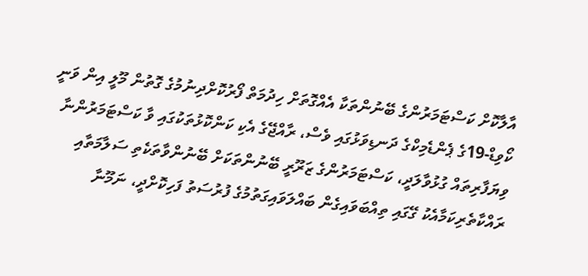އާލާކޮށް ކަސްޓަމަރުންގެ ބޭނުންތަކާ އެއްގޮތަށް ހިދުމަތް ފޯރުކޮށްދިނުމުގެ ގޮތުން މޫލީ އިން ވަނީ ކޯވިޑް-19ގެ ޕެންޑެމިކްގެ ދަނޑިވަޅުގައި ވެސް، ރާއްޖޭގެ އެކި ކަންކޮޅުތަކުގައި ވާ ކަސްޓަމަރުންނާ ވިޔަފާރިތައް ގުޅުވާލަދީ، ކަސްޓަމަރުންގެ ޒަރޫރީ ބޭނުންތަކަށް ބޭނުންވާތަކެތި ސަލާމަތާއި ރައްކާތެރިކަމާއެކު ގޭގައި ތިއްބަވައިގެން ބައްލަވައިގަތުމުގެ ފުރުސަތު ފަހިކޮށްދީ، ނަމޫނާ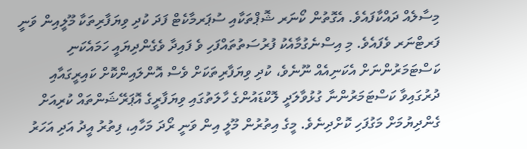މިސާލެއް ދައްކާފައެވެ. އެގޮތުން ކޯނަރ ޝޮޕްތަކާއި ސުޕަރމާކެޓް ފަދަ ކުދި ވިޔަފާރިތަކާ މޫލީއިން ވަނީ ފަރޓްނަރ ވެފައެވެ. މި އިސްނެގުމާއެކު ފުރުސަތުތައްފަހި ވެ ފައިދާ ވެގެންދިޔައީ ހަމައެކަނި ކަސްޓަމަރުންނަށް އެކަނިއެއް ނޫނެވެ، ކުދި ވިޔަފާރިތަކަށް ވެސް އޮންލައިންކޮށް ކައިރީގައާއި ދުރުގައިވާ ކަސްޓަމަރުންނާ ގުޅުވާލަދީ ލޮކްޑައުންގެ ހާލަތުގައި ވިޔަފާރީގެ އޮޕަރޭޝަންތައް ކުރިއަށް ގެންދިޔުމަށް މަގުފަހި ކޮށްދިނެވެ. މީގެ އިތުރުން މޫލީ އިން ވަނީ ރޯދަ މަހާއި، ފިތުރު އީދު އަދި އަހަރު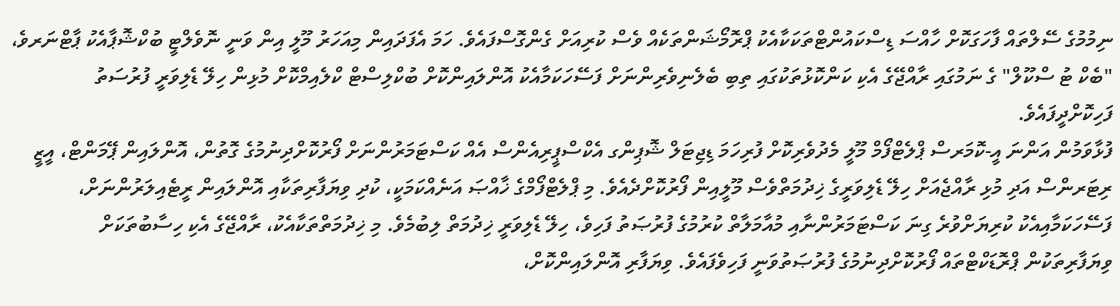ނިމުމުގެ ސޭލްތައް ފާހަގަކޮށް ހާއްސަ ޑިސްކައުންޓްތަކަކާއެކު ޕްރޮމޯޝަންތަކެއް ވެސް ކުރިއަށް ގެންގޮސްފައެވެ. ހަމަ އެފަދައިން މިއަހަރު މޫލީ އިން ވަނީ ނޮވެލްޓީ ބުކްޝޮޕާއެކު ޕާޓްނަރވެ، "ބެކް ޓު ސްކޫލް" ގެ ނަމުގައި ރާއްޖޭގެ އެކި ކަންކޮޅުތަކުގައި ތިބި ބެލެނިވެރިންނަށް ފަސޭހަކަމާއެކު އޮންލައިންކޮށް ބުކްލިސްޓް ކްލެއިމްކޮށް މުޅިން ހިލޭ ޑެލިވަރީ ފުރުސަތު ފަހިކޮށްދީފައެވެ.
ފުޅާވަމުން އަންނަ އީ-ކޮމަރސް ޕްލެޓްފޯމް މޫލީ މެދުވެރިކޮށް ފުރިހަމަ ޑިޖިޓަލް ޝޮޕިންގ އެކްސްޕީރިއެންސް އެއް ކަސްޓަމަރުންނަށް ފޯރުކޮށްދިނުމުގެ ގޮތުން، އޮންލައިން ޕޭމަންޓް، އީޒީ ރިޓަރންސް އަދި މުޅި ރާއްޖެއަށް ހިލޭ ޑެލިވަރީގެ ޚިދުމަތްވެސް މޫލީއިން ފޯރުކޮށްދެއެވެ. މި ޕްލެޓްފޯމްގެ ޚާއްޞަ އަނެއްކަމަކީ، ކުދި ވިޔަފާރިތަކާއި އޮންލައިން ރީޓެއިލަރުންނަށް، ފަސޭހަކަމާއިއެކު ކުރިޔަށްވުރެ ގިނަ ކަސްޓަމަރުންނާއި މުއާމަލާތް ކުރުމުގެ ފުރުޞަތު ފަހިވެ، ހިލޭ ޑެލިވަރީ ޚިދުމަތް ލިބުމެވެ. މި ޚިދުމަތްތަކާއެކު، ރާއްޖޭގެ އެކި ހިސާބުތަކަށް ވިޔަފާރިތަކުން ޕްރޮޑަކްޓްތައް ފޯރުކޮށްދިނުމުގެ ފުރުޞަތުވަނީ ފަހިވެފައެވެ. ވިޔަފާރި އޮންލައިންކޮށް،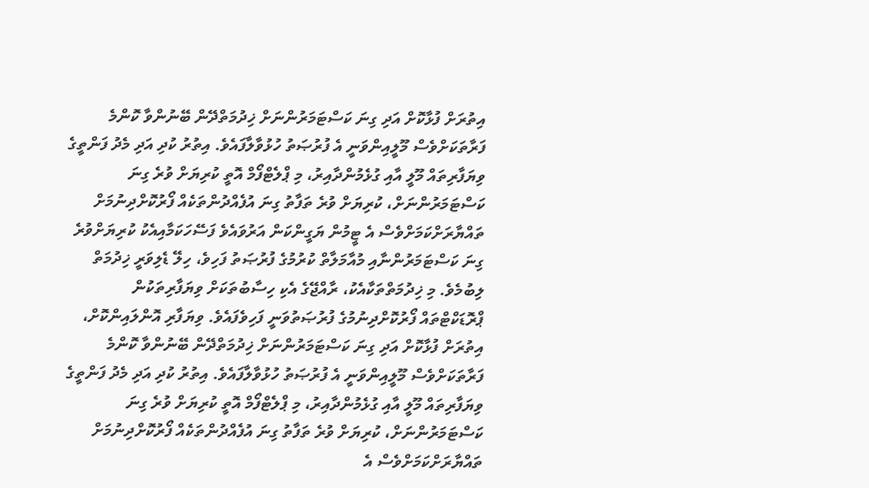އިތުރަށް ފުޅާކޮށް އަދި ގިނަ ކަސްޓަމަރުންނަށް ޚިދުމަތްދޭން ބޭނުންވާ ކޮންމެ ފަރާތަކަށްވެސް މޫލީއިންވަނީ އެ ފުރުޞަތު ހުޅުވާލާފައެވެ. އިތުރު ކުދި އަދި މެދު ފަންތީގެ ވިޔަފާރިތައް މޫލީ އާއި ގުޅެމުންދާއިރު، މި ޕްލެޓްފޯމް އޮތީ ކުރިޔަށް ވުރެ ގިނަ ކަސްޓަމަރުންނަށް، ކުރިޔަށް ވުރެ ތަފާތު ގިނަ އުފެއްދުންތަކެއް ފޯރުކޮށްދިނުމަށް ތައްޔާރަށްކަމަށްވެސް އެ ޓީމުން ޔަގީންކަން އަރުވައެވެ ފަސޭހަކަމާއިއެކު ކުރިޔަށްވުރެ ގިނަ ކަސްޓަމަރުންނާއި މުއާމަލާތް ކުރުމުގެ ފުރުޞަތު ފަހިވެ، ހިލޭ ޑެލިވަރީ ޚިދުމަތް ލިބުމެވެ. މި ޚިދުމަތްތަކާއެކު، ރާއްޖޭގެ އެކި ހިސާބުތަކަށް ވިޔަފާރިތަކުން ޕްރޮޑަކްޓްތައް ފޯރުކޮށްދިނުމުގެ ފުރުޞަތުވަނީ ފަހިވެފައެވެ. ވިޔަފާރި އޮންލައިންކޮށް، އިތުރަށް ފުޅާކޮށް އަދި ގިނަ ކަސްޓަމަރުންނަށް ޚިދުމަތްދޭން ބޭނުންވާ ކޮންމެ ފަރާތަކަށްވެސް މޫލީއިންވަނީ އެ ފުރުޞަތު ހުޅުވާލާފައެވެ. އިތުރު ކުދި އަދި މެދު ފަންތީގެ ވިޔަފާރިތައް މޫލީ އާއި ގުޅެމުންދާއިރު، މި ޕްލެޓްފޯމް އޮތީ ކުރިޔަށް ވުރެ ގިނަ ކަސްޓަމަރުންނަށް، ކުރިޔަށް ވުރެ ތަފާތު ގިނަ އުފެއްދުންތަކެއް ފޯރުކޮށްދިނުމަށް ތައްޔާރަށްކަމަށްވެސް އެ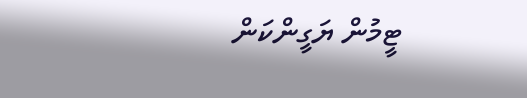ޓީމުން ޔަގީންކަން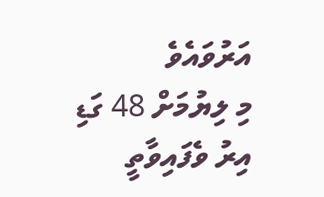އަރުވައެވެ
މި ލިޔުމަށް 48 ގަޑި އިރު ވެފައިވާތީ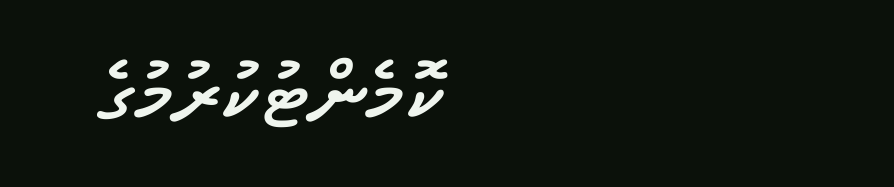ކޮމެންޓުކުރުމުގެ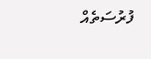ފުރުސަތެއް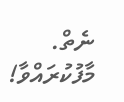ނެތް. މާފުކުރައްވާ!